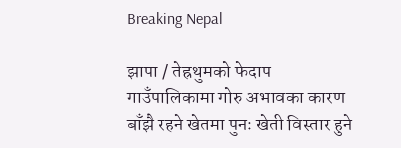Breaking Nepal

झापा / तेह्रथुमको फेदाप गाउँपालिकामा गोरु अभावका कारण बाँझै रहने खेतमा पुनः खेती विस्तार हुने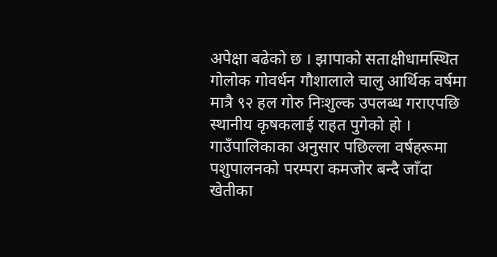अपेक्षा बढेको छ । झापाको सताक्षीधामस्थित गोलोक गोवर्धन गौशालाले चालु आर्थिक वर्षमा मात्रै ९२ हल गोरु निःशुल्क उपलब्ध गराएपछि स्थानीय कृषकलाई राहत पुगेको हो ।
गाउँपालिकाका अनुसार पछिल्ला वर्षहरूमा पशुपालनको परम्परा कमजोर बन्दै जाँदा खेतीका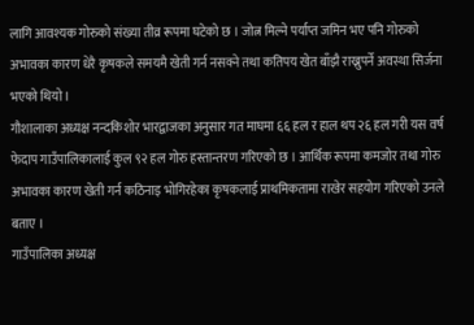लागि आवश्यक गोरुको संख्या तीव्र रूपमा घटेको छ । जोत्न मिल्ने पर्याप्त जमिन भए पनि गोरुको अभावका कारण धेरै कृषकले समयमै खेती गर्न नसक्ने तथा कतिपय खेत बाँझै राख्नुपर्ने अवस्था सिर्जना भएको थियो ।
गौशालाका अध्यक्ष नन्दकिशोर भारद्वाजका अनुसार गत माघमा ६६ हल र हाल थप २६ हल गरी यस वर्ष फेदाप गाउँपालिकालाई कुल ९२ हल गोरु हस्तान्तरण गरिएको छ । आर्थिक रूपमा कमजोर तथा गोरु अभावका कारण खेती गर्न कठिनाइ भोगिरहेका कृषकलाई प्राथमिकतामा राखेर सहयोग गरिएको उनले बताए ।
गाउँपालिका अध्यक्ष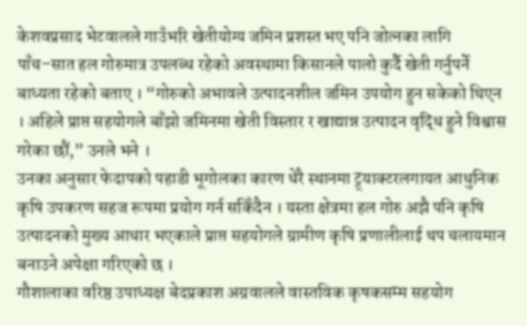केशवप्रसाद भेटवालले गाउँभरि खेतीयोग्य जमिन प्रशस्त भए पनि जोत्नका लागि पाँच–सात हल गोरुमात्र उपलब्ध रहेको अवस्थामा किसानले पालो कुर्दै खेती गर्नुपर्ने बाध्यता रहेको बताए । “गोरुको अभावले उत्पादनशील जमिन उपयोग हुन सकेको थिएन । अहिले प्राप्त सहयोगले बाँझो जमिनमा खेती विस्तार र खाद्यान्न उत्पादन वृद्धि हुने विश्वास गरेका छौं,” उनले भने ।
उनका अनुसार फेदापको पहाडी भूगोलका कारण धेरै स्थानमा ट्र्याक्टरलगायत आधुनिक कृषि उपकरण सहज रूपमा प्रयोग गर्न सकिँदैन । यस्ता क्षेत्रमा हल गोरु अझै पनि कृषि उत्पादनको मुख्य आधार भएकाले प्राप्त सहयोगले ग्रामीण कृषि प्रणालीलाई थप चलायमान बनाउने अपेक्षा गरिएको छ ।
गौशालाका वरिष्ठ उपाध्यक्ष बेदप्रकाश अग्रवालले वास्तविक कृषकसम्म सहयोग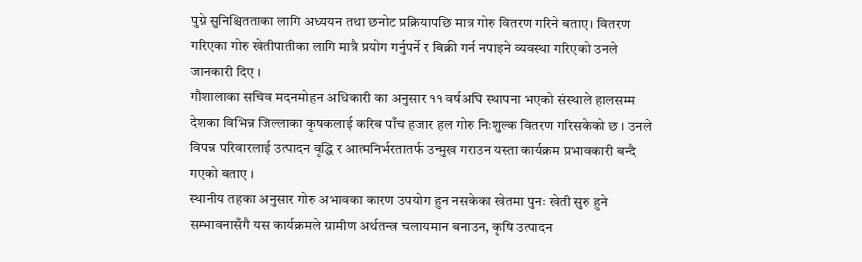पुग्ने सुनिश्चितताका लागि अध्ययन तथा छनोट प्रक्रियापछि मात्र गोरु वितरण गरिने बताए। वितरण गरिएका गोरु खेतीपातीका लागि मात्रै प्रयोग गर्नुपर्ने र बिक्री गर्न नपाइने व्यवस्था गरिएको उनले जानकारी दिए ।
गौशालाका सचिव मदनमोहन अधिकारी का अनुसार ११ वर्षअघि स्थापना भएको संस्थाले हालसम्म देशका विभिन्न जिल्लाका कृषकलाई करिब पाँच हजार हल गोरु निःशुल्क वितरण गरिसकेको छ । उनले विपन्न परिवारलाई उत्पादन वृद्धि र आत्मनिर्भरतातर्फ उन्मुख गराउन यस्ता कार्यक्रम प्रभावकारी बन्दै गएको बताए ।
स्थानीय तहका अनुसार गोरु अभावका कारण उपयोग हुन नसकेका खेतमा पुनः खेती सुरु हुने सम्भावनासँगै यस कार्यक्रमले ग्रामीण अर्थतन्त्र चलायमान बनाउन, कृषि उत्पादन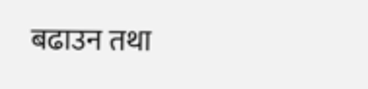बढाउन तथा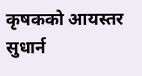कृषकको आयस्तर सुधार्न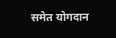समेत योगदान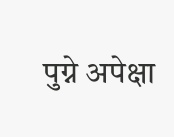पुग्ने अपेक्षा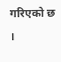गरिएको छ ।